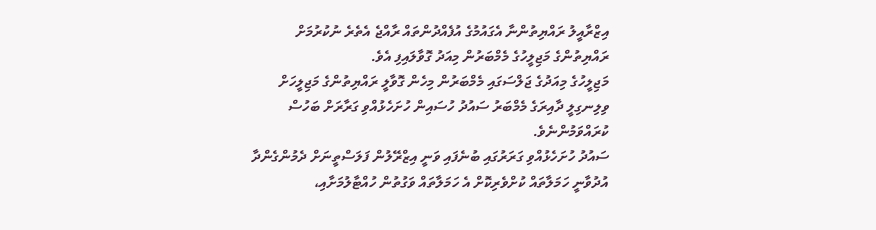އިޒްރާއީލު ރައްޔިތުންނާ އެގައުމުގެ އުފެއްދުންތައް ރާއްޖެ އެތެރެ ނުކުރުމަށް ރައްޔިތުންގެ މަޖިލީހުގެ މެމްބަރުން މިއަދު ގޮވާލައިފި އެވެ.
މަޖިލީހުގެ މިއަދުގެ ޖަލްސަގައި މެމްބަރުން މިހެން ގޮވާލީ ރައްޔިތުންގެ މަޖިލީހަށް ވިލިނގިލީ ދާއިރަގެ މެމްބަރު ސައުދު ހުސައިން ހުށަހެޅުއްވި ގަރާރަށް ބަހުސް ކުރައްވަމުންނެވެ.
ސައުދު ހުށަހެޅުއްވި ގަރަރުގައި ބުނެފައި ވަނީ އިޒްރޭލުން ފަލަސްތީނަށް ދެމުންގެންދާ އުދުވާނީ ހަމަލާތައް ކުށްވެރިކޮށް އެ ހަމަލާތައް ވަގުތުން ހުއްޓާލުމަށާއި،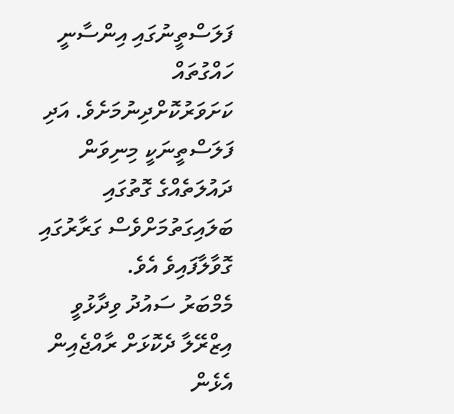ފަލަސްތީނުގައި އިންސާނީ ހައްގުތައް ކަށަވަރުކޮށްދިނުމަށެވެ. އަދި ފަލަސްތީނަކީ މިނިވަން ދައުލަތެއްގެ ގޮތުގައި ބަލައިގަތުމަށްވެސް ގަރާރުގައި ގޮވާލާފައިވެ އެވެ.
މެމްބަރު ސައުދު ވިދާޅުވީ އިޒްރޭލާ ދެކޮޅަށް ރާއްޖެއިން އެޅެން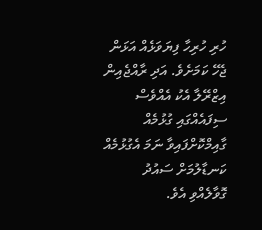ހުރި ހުރިހާ ފިޔަވަޅެއް އަޅަން ޖެހޭ ކަމަށެވެ. އަދި ރާއްޖެއިން އިޒްރޭލާ އެކު އެއްވެސް ސިފައެއްގައި ގުޅުމެއް ގާއިމްކޮށްފައިވާ ނަމަ އެގުޅުމެއް ކަނޑާލުމަށް ސައުދު ގޮވާލެއްވި އެވެ.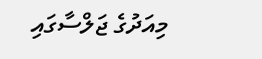މިއަދުގެ ޖަލްސާގައި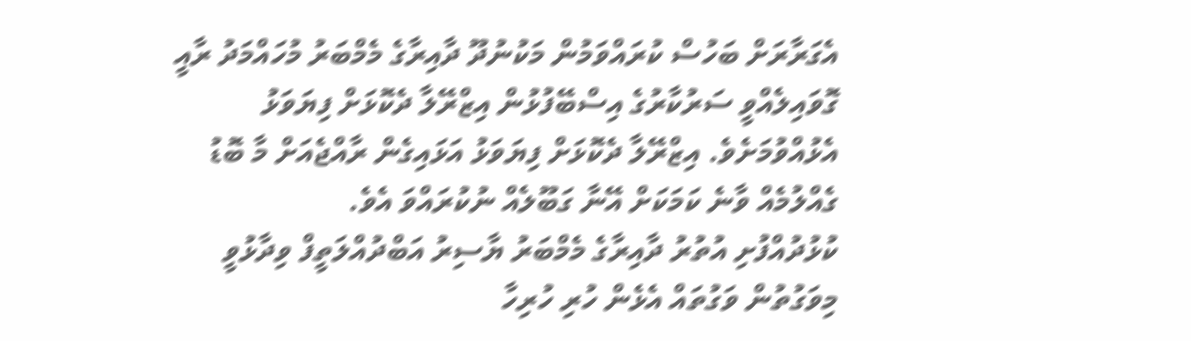އެގަރާރަށް ބަހުސް ކުރައްވަމުން މަކުނުދޫ ދާއިރާގެ މެމްބަރު މުހައްމަދު ރާއީ ގޮވައިލެއްވީ ސަރުކާރުގެ އިސްބޭފުޅުން އިޒްރޭލާ ދެކޮޅަށް ފިޔަވަޅު އެޅުއްވުމަށެވެ. އިޒްރޭލާ ދެކޮޅަށް ފިޔަވަޅު އަޅައިގެން ރާއްޖެއަށް މާ ބޮޑު ގެއްލުމެއް ވާނެ ކަމަކަށް އޭނާ ގަބޫލެއް ނުކުރައްވަ އެވެ.
ކުޅުދުއްފުށި އުތުރު ދާއިރާގެ މެމްބަރު ޔާސިރު އަބްދުއްލަތީފް ވިދާޅުވީ މިވަގުތުން ވަގުތައް އެޅެން ހުރި ހުރިހާ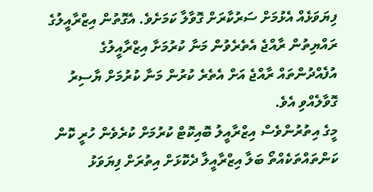ފިޔަވަޅެއް އެޅުމަށް ސަރުކާރަށް ގޮވާލާ ކަމަށެވެ. އެގޮތުން އިޒްރާއީލުގެ ރައްޔިތުން ރާއްޖެ އެތެރެވުން މަނާ ކުރުމަށާ އިޒްރާއީލުގެ އުފެއްދުންތައް ރާއްޖެ އަށް އެތެރެ ކުރުން މަނާ ކުރުމަށް ޔާސިރު ގޮވާލެއްވި އެވެ.
މީގެ އިތުރުންވެސް އިޒްރާއީލު ބޮއިކޮޓް ކުރުމަށް ކުރެވެން ހުރީ ކޮން ކަންތައްތަކެއްތޯ ބަލާ އިޒްރާއީލާ ދެކޮޅަށް އިތުރަށް ފިޔަވަޅު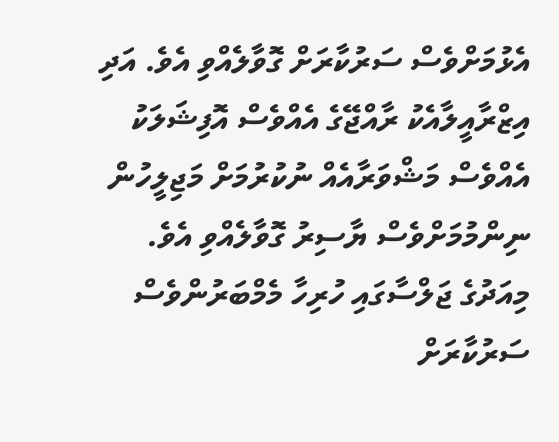އެޅުމަށްވެސް ސަރުކާރަށް ގޮވާލެއްވި އެވެ. އަދި އިޒްރާއީލާއެކު ރާއްޖޭގެ އެއްވެސް އޮފިޝަލަކު އެއްވެސް މަޝްވަރާއެއް ނުކުރުމަށް މަޖިލީހުން ނިންމުމަށްވެސް ޔާސިރު ގޮވާލެއްވި އެވެ.
މިއަދުގެ ޖަލްސާގައި ހުރިހާ މެމްބަރުންވެސް ސަރުކާރަށް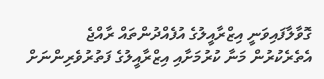ގޮވާލާފައިވަނީ އިޒްރާއީލުގެ އުފެއްދުންތައް ރާއްޖެ އެތެރެކުރުން މަނާ ކުރުމަށާއި އިޒްރާއީލުގެ ފަތުރުވެރިންނަށް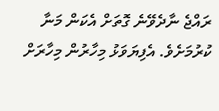ރައްޖެ ނާދެވޭނެ ގޮތަށް އެކަން މަނާ ކުރުމަށެވެ. އެފިޔަވަޅު މިހާރުން މިހާރަށް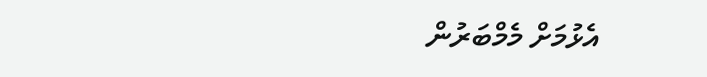އެޅުމަށް މެމްބަރުން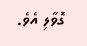ގޮވާލި އެވެ.